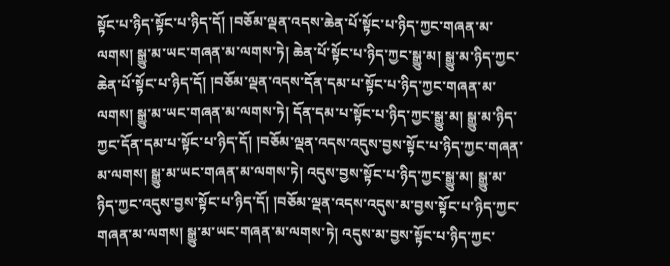སྟོང་པ་ཉིད་སྟོང་པ་ཉིད་དོ། །བཅོམ་ལྡན་འདས་ཆེན་པོ་སྟོང་པ་ཉིད་ཀྱང་གཞན་མ་ལགས། སྒྱུ་མ་ཡང་གཞན་མ་ལགས་ཏེ། ཆེན་པོ་སྟོང་པ་ཉིད་ཀྱང་སྒྱུ་མ། སྒྱུ་མ་ཉིད་ཀྱང་ཆེན་པོ་སྟོང་པ་ཉིད་དོ། །བཅོམ་ལྡན་འདས་དོན་དམ་པ་སྟོང་པ་ཉིད་ཀྱང་གཞན་མ་ལགས། སྒྱུ་མ་ཡང་གཞན་མ་ལགས་ཏེ། དོན་དམ་པ་སྟོང་པ་ཉིད་ཀྱང་སྒྱུ་མ། སྒྱུ་མ་ཉིད་ཀྱང་དོན་དམ་པ་སྟོང་པ་ཉིད་དོ། །བཅོམ་ལྡན་འདས་འདུས་བྱས་སྟོང་པ་ཉིད་ཀྱང་གཞན་མ་ལགས། སྒྱུ་མ་ཡང་གཞན་མ་ལགས་ཏེ། འདུས་བྱས་སྟོང་པ་ཉིད་ཀྱང་སྒྱུ་མ། སྒྱུ་མ་ཉིད་ཀྱང་འདུས་བྱས་སྟོང་པ་ཉིད་དོ། །བཅོམ་ལྡན་འདས་འདུས་མ་བྱས་སྟོང་པ་ཉིད་ཀྱང་གཞན་མ་ལགས། སྒྱུ་མ་ཡང་གཞན་མ་ལགས་ཏེ། འདུས་མ་བྱས་སྟོང་པ་ཉིད་ཀྱང་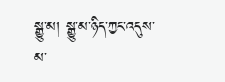སྒྱུ་མ། སྒྱུ་མ་ཉིད་ཀྱང་འདུས་མ་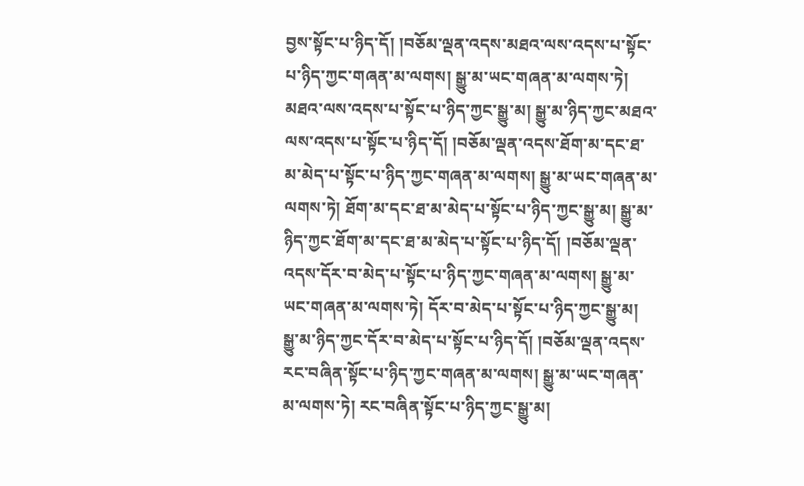བྱས་སྟོང་པ་ཉིད་དོ། །བཅོམ་ལྡན་འདས་མཐའ་ལས་འདས་པ་སྟོང་པ་ཉིད་ཀྱང་གཞན་མ་ལགས། སྒྱུ་མ་ཡང་གཞན་མ་ལགས་ཏེ། མཐའ་ལས་འདས་པ་སྟོང་པ་ཉིད་ཀྱང་སྒྱུ་མ། སྒྱུ་མ་ཉིད་ཀྱང་མཐའ་ལས་འདས་པ་སྟོང་པ་ཉིད་དོ། །བཅོམ་ལྡན་འདས་ཐོག་མ་དང་ཐ་མ་མེད་པ་སྟོང་པ་ཉིད་ཀྱང་གཞན་མ་ལགས། སྒྱུ་མ་ཡང་གཞན་མ་ལགས་ཏེ། ཐོག་མ་དང་ཐ་མ་མེད་པ་སྟོང་པ་ཉིད་ཀྱང་སྒྱུ་མ། སྒྱུ་མ་ཉིད་ཀྱང་ཐོག་མ་དང་ཐ་མ་མེད་པ་སྟོང་པ་ཉིད་དོ། །བཅོམ་ལྡན་འདས་དོར་བ་མེད་པ་སྟོང་པ་ཉིད་ཀྱང་གཞན་མ་ལགས། སྒྱུ་མ་ཡང་གཞན་མ་ལགས་ཏེ། དོར་བ་མེད་པ་སྟོང་པ་ཉིད་ཀྱང་སྒྱུ་མ། སྒྱུ་མ་ཉིད་ཀྱང་དོར་བ་མེད་པ་སྟོང་པ་ཉིད་དོ། །བཅོམ་ལྡན་འདས་རང་བཞིན་སྟོང་པ་ཉིད་ཀྱང་གཞན་མ་ལགས། སྒྱུ་མ་ཡང་གཞན་མ་ལགས་ཏེ། རང་བཞིན་སྟོང་པ་ཉིད་ཀྱང་སྒྱུ་མ།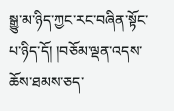སྒྱུ་མ་ཉིད་ཀྱང་རང་བཞིན་སྟོང་པ་ཉིད་དོ། །བཅོམ་ལྡན་འདས་ཆོས་ཐམས་ཅད་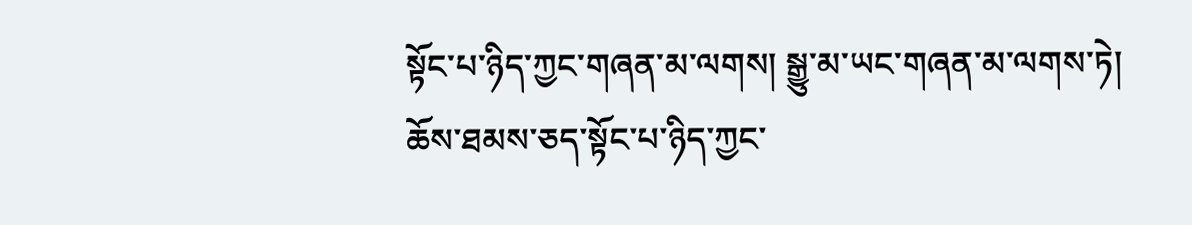སྟོང་པ་ཉིད་ཀྱང་གཞན་མ་ལགས། སྒྱུ་མ་ཡང་གཞན་མ་ལགས་ཏེ། ཆོས་ཐམས་ཅད་སྟོང་པ་ཉིད་ཀྱང་